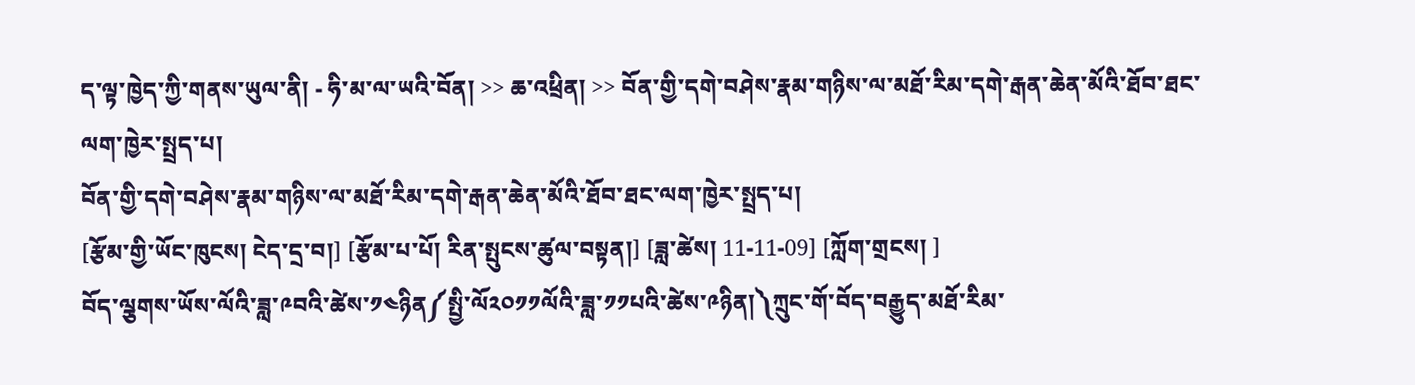ད་ལྟ་ཁྱེད་ཀྱི་གནས་ཡུལ་ནི། - ཧི་མ་ལ་ཡའི་བོན། >> ཆ་འཕྲིན། >> བོན་གྱི་དགེ་བཤེས་རྣམ་གཉིས་ལ་མཐོ་རིམ་དགེ་རྒན་ཆེན་མོའི་ཐོབ་ཐང་ལག་ཁྱེར་སྤྲད་པ།
བོན་གྱི་དགེ་བཤེས་རྣམ་གཉིས་ལ་མཐོ་རིམ་དགེ་རྒན་ཆེན་མོའི་ཐོབ་ཐང་ལག་ཁྱེར་སྤྲད་པ།
[རྩོམ་གྱི་ཡོང་ཁུངས། ངེད་དྲ་བ།] [རྩོམ་པ་པོ། རིན་སྤུངས་ཚུལ་བསྟན།] [ཟླ་ཚེས། 11-11-09] [ཀློག་གྲངས། ]
བོད་ལྕགས་ཡོས་ལོའི་ཟླ་༩བའི་ཚེས་༡༤ཉིན༼སྤྱི་ལོ༢༠༡༡ལོའི་ཟླ་༡༡པའི་ཚེས་༩ཉིན།༽ཀྲུང་གོ་བོད་བརྒྱུད་མཐོ་རིམ་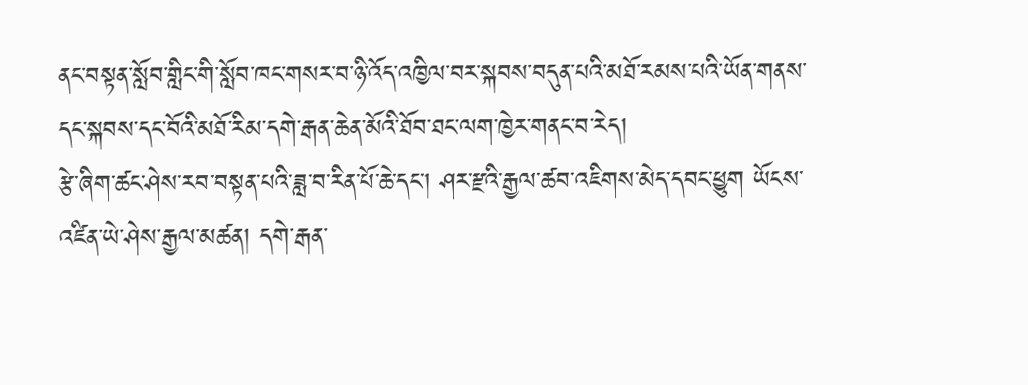ནང་བསྟན་སློབ་གླིང་གི་སློབ་ཁང་གསར་བ་ཉི་འོད་འཁྱིལ་བར་སྐབས་བདུན་པའི་མཐོ་རམས་པའི་ཡོན་གནས་དང་སྐབས་དང་བོའི་མཐོ་རིམ་དགེ་རྒན་ཆེན་མོའི་ཐོབ་ཐང་ལག་ཁྱེར་གནང་བ་རེད།
རྩེ་ཞིག་ཚང་ཤེས་རབ་བསྟན་པའི་ཟླ་བ་རིན་པོ་ཆེ་དང་། ཤར་རྫའི་རྒྱལ་ཚབ་འཇིགས་མེད་དབང་ཕྱུག ཡོངས་འཛིན་ཡེ་ཤེས་རྒྱལ་མཚན། དགེ་རྒན་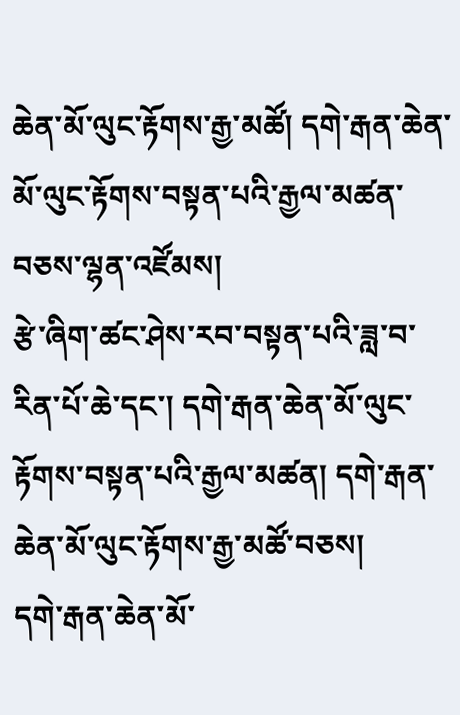ཆེན་མོ་ལུང་རྟོགས་རྒྱ་མཚོ། དགེ་རྒན་ཆེན་མོ་ལུང་རྟོགས་བསྟན་པའི་རྒྱལ་མཚན་བཅས་ལྷན་འཛོམས།
རྩེ་ཞིག་ཚང་ཤེས་རབ་བསྟན་པའི་ཟླ་བ་རིན་པོ་ཆེ་དང་། དགེ་རྒན་ཆེན་མོ་ལུང་རྟོགས་བསྟན་པའི་རྒྱལ་མཚན། དགེ་རྒན་ཆེན་མོ་ལུང་རྟོགས་རྒྱ་མཚོ་བཅས།
དགེ་རྒན་ཆེན་མོ་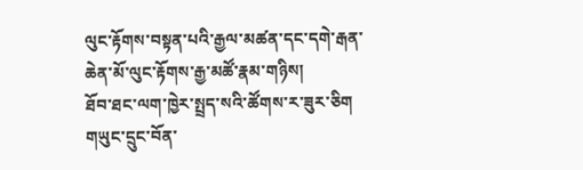ལུང་རྟོགས་བསྟན་པའི་རྒྱལ་མཚན་དང་དགེ་རྒན་ཆེན་མོ་ལུང་རྟོགས་རྒྱ་མཚོ་རྣམ་གཉིས།
ཐོབ་ཐང་ལག་ཁྱེར་སྤྲད་སའི་ཚོགས་ར་ཟུར་ཅིག
གཡུང་དྲུང་བོན་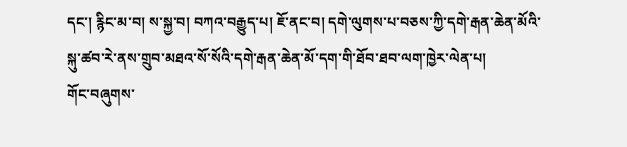དང་། རྙིང་མ་བ། ས་སྐྱ་བ། བཀའ་བརྒྱུད་པ། ཇོ་ནང་བ། དགེ་ལུགས་པ་བཅས་ཀྱི་དགེ་རྒན་ཆེན་མོའི་སྐུ་ཚབ་རེ་ནས་གྲུབ་མཐའ་སོ་སོའི་དགེ་རྒན་ཆེན་མོ་དག་གི་ཐོབ་ཐབ་ལག་ཁྱེར་ལེན་པ།
གོང་བཞུགས་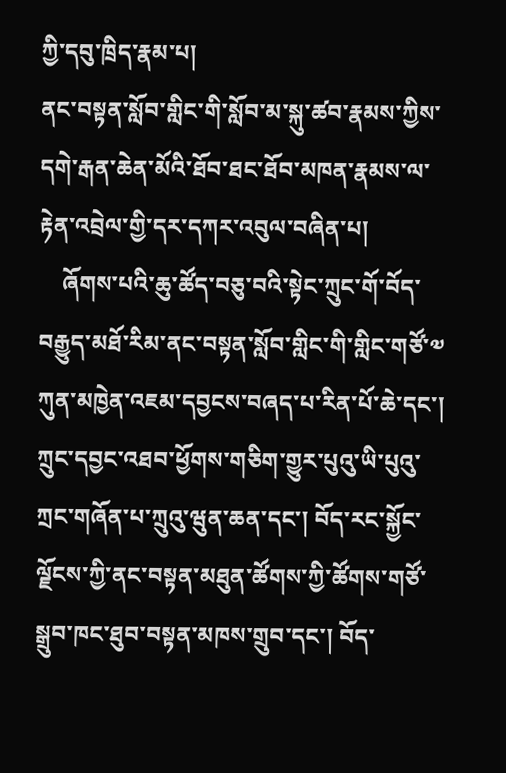ཀྱི་དབུ་ཁྲིད་རྣམ་པ།
ནང་བསྟན་སློབ་གླིང་གི་སློབ་མ་སྐུ་ཚབ་རྣམས་ཀྱིས་དགེ་རྒན་ཆེན་མོའི་ཐོབ་ཐང་ཐོབ་མཁན་རྣམས་ལ་རྟེན་འབྲེལ་གྱི་དར་དཀར་འབུལ་བཞིན་པ།
    ཞོགས་པའི་ཆུ་ཚོད་བཅུ་བའི་སྟེང་ཀྲུང་གོ་བོད་བརྒྱུད་མཐོ་རིམ་ནང་བསྟན་སློབ་གླིང་གི་གླིང་གཙོ་༧ ཀུན་མཁྱེན་འཇམ་དབྱངས་བཞད་པ་རིན་པོ་ཆེ་དང་། ཀྲུང་དབྱང་འཐབ་ཕྱོགས་གཅིག་གྱུར་པུའུ་ཡི་པུའུ་ཀྲང་གཞོན་པ་ཀྲུའུ་ཝུན་ཆན་དང་། བོད་རང་སྐྱོང་ལྗོངས་ཀྱི་ནང་བསྟན་མཐུན་ཚོགས་ཀྱི་ཚོགས་གཙོ་སྒྲུབ་ཁང་ཐུབ་བསྟན་མཁས་གྲུབ་དང་། བོད་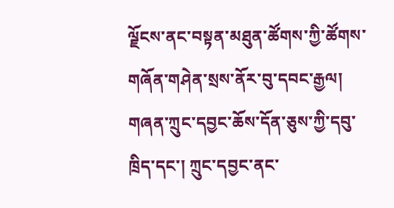ལྗོངས་ནང་བསྟན་མཐུན་ཚོགས་ཀྱི་ཚོགས་གཞོན་གཤེན་སྲས་ནོར་བུ་དབང་རྒྱལ། གཞན་ཀྲུང་དབྱང་ཆོས་དོན་ཅུས་ཀྱི་དབུ་ཁྲིད་དང་། ཀྲུང་དབྱང་ནང་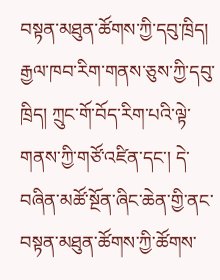བསྟན་མཐུན་ཚོགས་ཀྱི་དབུ་ཁྲིད། རྒྱལ་ཁབ་རིག་གནས་ཅུས་ཀྱི་དབུ་ཁྲིད། ཀྲུང་གོ་བོད་རིག་པའི་ལྟེ་གནས་ཀྱི་གཙོ་འཛིན་དང་། དེ་བཞིན་མཚོ་སྔོན་ཞིང་ཆེན་གྱི་ནང་བསྟན་མཐུན་ཚོགས་ཀྱི་ཚོགས་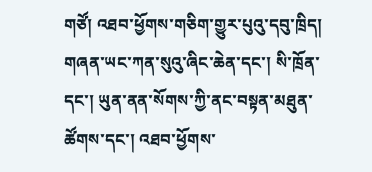གཙོ། འཐབ་ཕྱོགས་གཅིག་གྱུར་པུའུ་དབུ་ཁྲིད། གཞན་ཡང་ཀན་སུའུ་ཞིང་ཆེན་དང་། སི་ཁྲོན་དང་། ཡུན་ནན་སོགས་ཀྱི་ནང་བསྟན་མཐུན་ཚོགས་དང་། འཐབ་ཕྱོགས་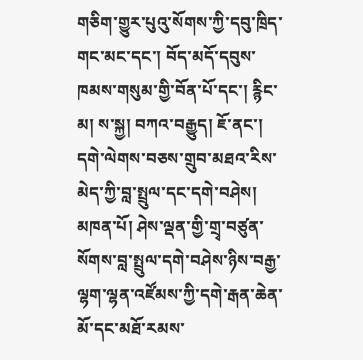གཅིག་གྱུར་པུའུ་སོགས་ཀྱི་དབུ་ཁྲིད་གང་མང་དང་། བོད་མདོ་དབུས་ཁམས་གསུམ་གྱི་བོན་པོ་དང་། རྙིང་མ། ས་སྐྱ། བཀའ་བརྒྱུད། ཇོ་ནང་། དགེ་ལེགས་བཅས་གྲུབ་མཐའ་རིས་མེད་ཀྱི་བླ་སྤྲུལ་དང་དགེ་བཤེས། མཁན་པོ། ཤེས་ལྡན་གྱི་གྲྭ་བཙུན་སོགས་བླ་སྤྲུལ་དགེ་བཤེས་ཉིས་བརྒྱ་ལྷག་ལྷན་འཛོམས་ཀྱི་དགེ་རྒན་ཆེན་མོ་དང་མཐོ་རམས་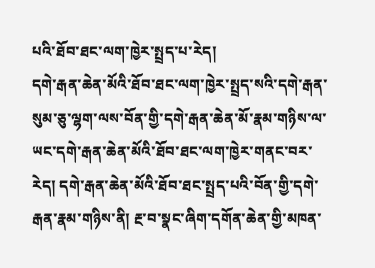པའི་ཐོབ་ཐང་ལག་ཁྱེར་སྤྲད་པ་རེད།
དགེ་རྒན་ཆེན་མོའི་ཐོབ་ཐང་ལག་ཁྱེར་སྤྲད་སའི་དགེ་རྒན་སུམ་ཅུ་ལྷག་ལས་བོན་གྱི་དགེ་རྒན་ཆེན་མོ་རྣམ་གཉིས་ལ་ཡང་དགེ་རྒན་ཆེན་མོའི་ཐོབ་ཐང་ལག་ཁྱེར་གནང་བར་རེད། དགེ་རྒན་ཆེན་མོའི་ཐོབ་ཐང་སྤྲད་པའི་བོན་གྱི་དགེ་རྒན་རྣམ་གཉིས་ནི། རྔ་བ་སྣང་ཞིག་དགོན་ཆེན་གྱི་མཁན་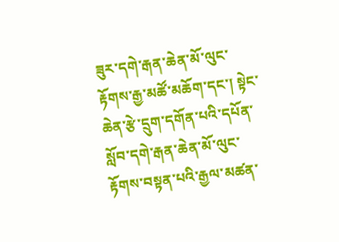ཟུར་དགེ་རྒན་ཆེན་མོ་ལུང་རྟོགས་རྒྱ་མཚོ་མཆོག་དང་། སྟེང་ཆེན་རྩེ་དྲུག་དགོན་པའི་དཔོན་སློབ་དགེ་རྒན་ཆེན་མོ་ལུང་རྟོགས་བསྟན་པའི་རྒྱལ་མཚན་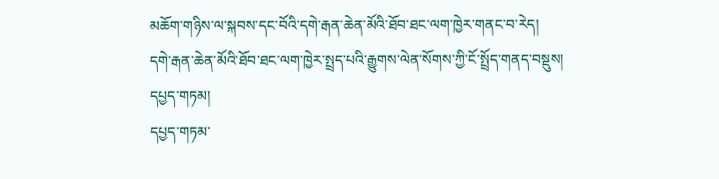མཆོག་གཉིས་ལ་སྐབས་དང་བོའི་དགེ་རྒན་ཆེན་མོའི་ཐོབ་ཐང་ལག་ཁྱེར་གནང་བ་རེད།
དགེ་རྒན་ཆེན་མོའི་ཐོབ་ཐང་ལག་ཁྱེར་སྤྲད་པའི་རྒྱུགས་ལེན་སོགས་ཀྱི་ངོ་སྤྲོད་གནད་བསྡུས།
དཔྱད་གཏམ།
དཔྱད་གཏམ་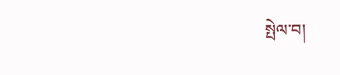སྤེལ་བ།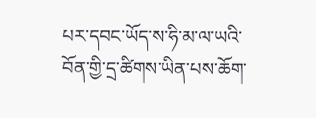པར་དབང་ཡོད་ས་ཧི་མ་ལ་ཡའི་བོན་གྱི་དྲ་ཚིགས་ཡིན་པས་ཆོག་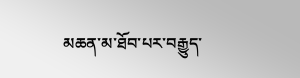མཆན་མ་ཐོབ་པར་བརྒྱུད་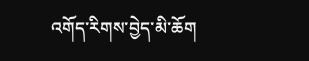འགོད་རིགས་བྱེད་མི་ཆོག